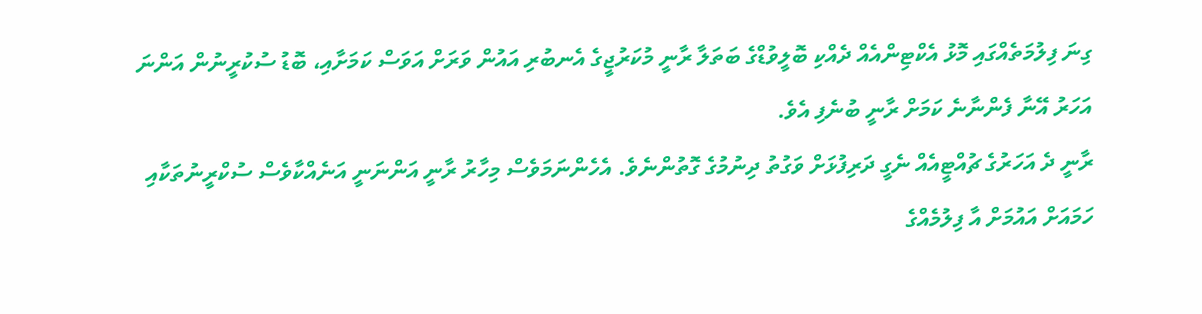ގިނަ ފިލުމަތެއްގައި މޮޅު އެކްޓިންއެއް ދެއްކި ބޮލީވުޑްގެ ބަތަލާ ރާނީ މުކަރުޖީގެ އެނބުރި އައުން ވަރަށް އަވަސް ކަމަށާއި، ބޮޑު ސުކުރީނުން އަންނަ އަހަރު އޭނާ ފެންނާނެ ކަމަށް ރާނީ ބުނެފި އެވެ.
ރާނީ ދެ އަހަރުގެ ޗުއްޓީއެއް ނެގީ ދަރިފުޅަށް ވަގުތު ދިނުމުގެ ގޮތުންނެވެ. އެހެންނަމަވެސް މިހާރު ރާނީ އަންނަނީ އަނެއްކާވެސް ސުކްރީނުތަކާއި ހަމައަށް އައުމަށް އާ ފިލުމެއްގެ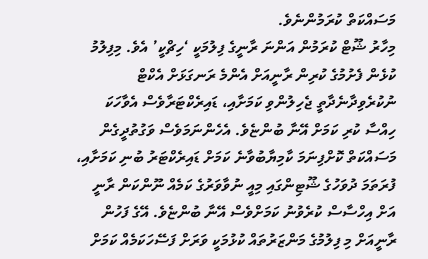މަސައްކަތް ކުރަމުންނެވެ.
މިހާރު ޝޫޓް ކުރަމުން އަންނަ ރާނީގެ ފިލުމަކީ ‘ހިޗްކީ’ އެވެ. މިފިލުމު ކުޅެން ފެށުމުގެ ކުރިން ރާނީއަށް އެންމެ ރަނގަޅަށް އެކްޓް ނުކުރެވިދާނެދާތީ ޖެހިލުންވި ކަމަށާއި، ޑައިރެކްޓަރާވެސް އެވާހަކަ ހިއްސާ ކުރި ކަމަށް އޭނާ ބުންޏެވެ. އެހެންނަމަވެސް ވަގުތުދީގެން މަސައްކަތް ކޮށްފިނަމަ ކާމިޔާބުވާނެ ކަމަށް ޑައިރެކްޓަރު ބުނި ކަމަށާއި، ފުރަތަމަ ދުވަހުގެ ޝޫޓިންގައި މިއީ ނުވާވަރުގެ ކަމެއް ނޫންކަން ރާނީ އަށް އިހްސާސް ކުރެވުނު ކަމަށްވެސް އޭނާ ބުންޏެވެ. އޭގެ ފަހުން ރާނީއަށް މި ފިލުމުގެ މަންޒަރުތައް ކުޅުމަކީ ވަރަށް ފަސޭހަކަމެއް ކަމަށް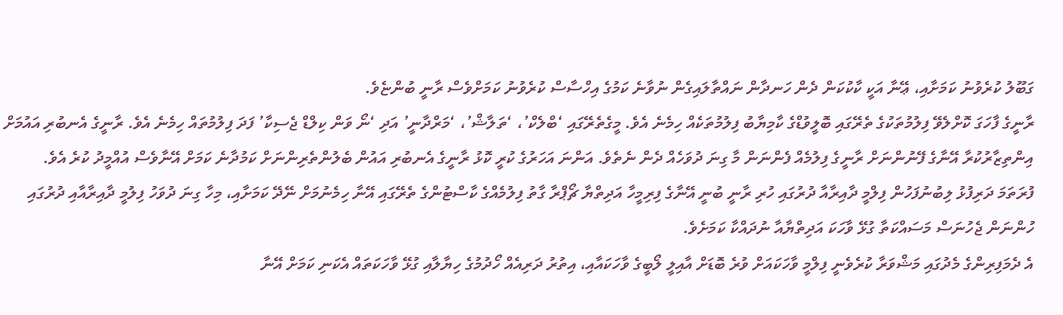ގަބޫލު ކުރެވުނު ކަމަށާއި، ޢޭނާ އަކީ ކާކުކަން ދެން ހަނދާން ނައްތާލައިގެން ނުވާނެ ކަމުގެ އިހްސާސް ކުރެވުނު ކަމަށްވެސް ރާނީ ބުންޏެވެ.
ރާނީގެ ފާހަގަ ކޮށްލެވޭ ފިލުމުތަކުގެ ތެރޭގައި ބޮލީވުޑްގެ ކާމިޔާބު ފިލުމުތަކެއް ހިމެނެ އެވެ. މީގެތެރޭގައި ‘ބްލެކް’، ‘ތަލާޝް’، ‘މަރްދާނީ’ އަދި ‘ނޯ ވަން ކިލްޑް ޖެސިކާ’ ފަދަ ފިލުމުތައް ހިމެނެ އެވެ. ރާނީގެ އެނބުރި އައުމަށް އިންތިޒާރުކުރާ އޭނާގެ ފޭނުންނަށް ރާނީގެ ފިލުމެއް ފެންނަން މާ ގިނަ ދުވަހެއް ދެން ނެތެވެ. އަންނަ އަހަރުގެ ކުރީ ކޮޅު ރާނީގެ އެނބުރި އައުން ބެލުންތެރިންނަށް ކަމުދާނެ ކަމަށް އޭނާވެސް އުއްމީދު ކުރެ އެވެ.
ފުރަތަމަ ދަރިފުޅު ލިބުނުފަހުން ފިލްމީ ދާއިރާއާ ދުރުގައި ހުރި ރާނީ ބުނީ އޭނާގެ ފިރިމީހާ އަދިތްޔާ ޗޯޕްރާ ގާތު ފިލުމެއްގެ ކާސްޓުންގެ ތެރޭގައި އޭނާ ހިމެނުމަށް ނޭދޭ ކަމަށާއި، މިހާ ގިނަ ދުވަހު ފިލުމީ ދާއިރާއާއި ދުރުގައި ހުންނަން ޖެހުނަސް މަސައްކަތާ ގުޅޭ ވާހަކަ އަދިތްޔާއާ ނުދައްކާ ކަމަށެވެ.
އެ ދެމަފިރިންގެ މެދުގައި މަޝްވަރާ ކުރެވެނީ ފިލްމީ ވާހަކައަށް ވުރެ ބޮޑަށް އާއިލީ ލޯބީގެ ވާހަކައާއި، އިތުރު ދަރިއެއް ހޯދުމުގެ ހިޔާލާއި ގުޅޭ ވާހަކަތައް އެކަނި ކަމަށް އޭނާ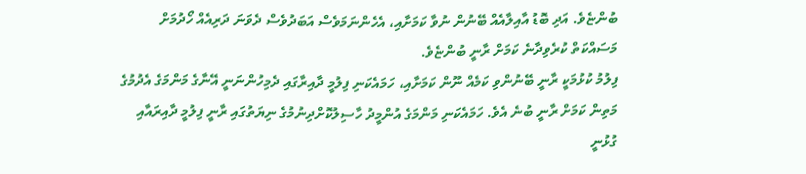ބުންޏެވެ. އަދި ބޮޑު އާއިލާއެއް ބޭނުން ނުވާ ކަމަށާއި، އެހެންނަމަވެސް އަބަދުވެސް ދެވަނަ ދަރިއެއް ހޯދުމަށް މަސައްކަތް ކުރެވިދާނެ ކަމަށް ރާނީ ބުންޏެވެ.
ފިލުމު ކުޅުމަކީ ރާނީ ބޭނުންވި ކަމެއް ނޫން ކަމަށާއި، ހަމައެކަނި ފިލުމީ ދާއިރާގައި ދެމިހުންނަނީ އޭނާގެ މަންމަގެ އެދުމުގެ މަތިން ކަމަށް ރާނީ ބުނެ އެވެ. ހަމައެކަނި މަންމަގެ އުންމީދު ހާސިލުކޮށްދިނުމުގެ ނިޔަތުގައި ރާނީ ފިލުމީ ދާއިރައާއި ގުޅުނީ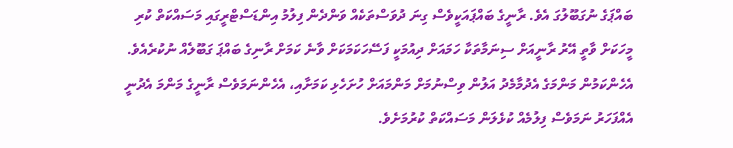ބައްޕަގެ ނުގަބޫލުގަ އެވެ. ރާނީގެ ބައްޕައަކީވެސް ގިނަ ދުވަސްތަކެއް ވަންދެން ފިލުމު އިންޑަސްޓްރީގައި މަސައްކަތް ކުރި މީހަކަށް ވާތީ އޭރު ރާނީއަށް ސިނަމާތަކާ ހަމައަށް ދިއުމަކީ ފަސޭހަކަމަކަށް ވާނެ ކަމަށް ރާނިގެ ބައްޕަ ގަބޫލެއް ނުކުރެއެވެ. އެހެންކަމުން މަންމަގެ އެދުމާމެދު އަލުން ވިސްނުމަށް މަންމައަށް ހުށަހެޅި ކަމަށާއި، އެހެންނަމަވެސް ރާނީގެ މަންމަ އެދުނީ އެއްފަހަރު ނަމަވެސް ފިލުމެއް ކުޅެލަން މަސައްކަތް ކުރުމަށެވެ.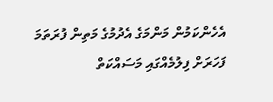އެހެންކަމުން މަންމަގެ އެދުމުގެ މަތިން ފުރަތަމަ ފަހަރަށް ފިލުމެއްގައި މަސައްކަތް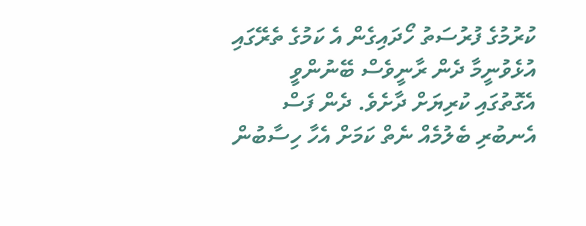ކުރުމުގެ ފުރުސަތު ހޯދައިގެން އެ ކަމުގެ ތެރޭގައި އުޅެވުނީމާ ދެން ރާނީވެސް ބޭނުންވީ އެގޮތުގައި ކުރިޔަށް ދާށެވެ. ދެން ފަސް އެނބުރި ބެލުމެއް ނެތް ކަމަށް އެހާ ހިސާބުން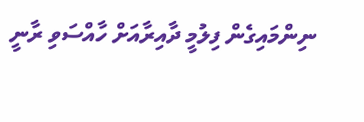ނިންމައިގެން ފިލުމީ ދާއިރާއަށް ހާއްސަވި ރާނީ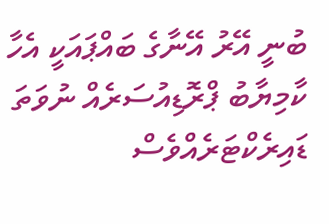ބުނީ އޭރު އޭނާގެ ބައްޕައަކީ އެހާ ކާމިޔާބު ޕްރޮޑިއުސަރެއް ނުވަތަ ޑައިރެކްޓަރެއްވެސް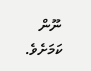ނޫން ކަމަށެވެ.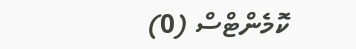ކޮމެންޓްސް (0)